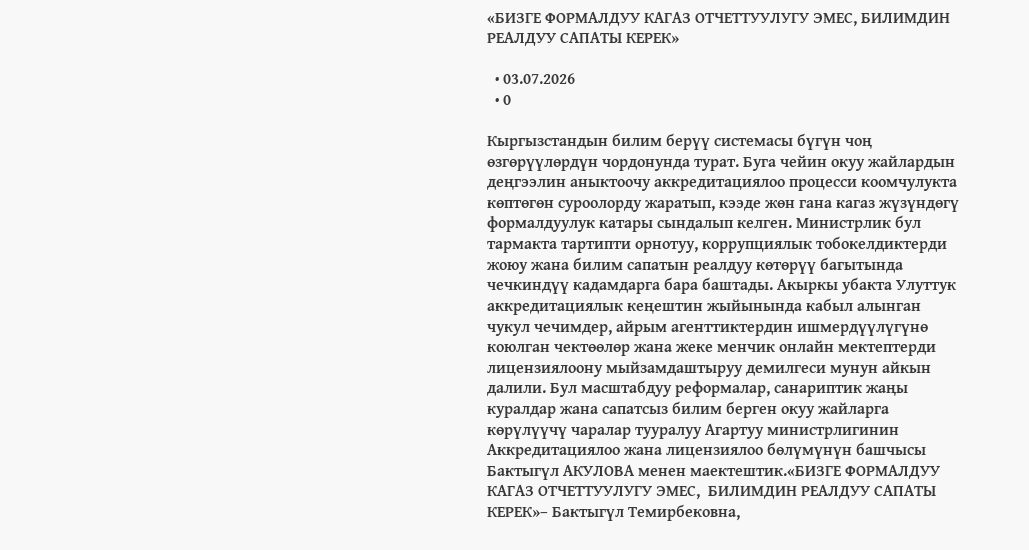«БИЗГЕ ФОРМАЛДУУ КАГАЗ ОТЧЕТТУУЛУГУ ЭМЕС, БИЛИМДИН РЕАЛДУУ САПАТЫ КЕРЕК»

  • 03.07.2026
  • 0

Кыргызстандын билим берүү системасы бүгүн чоң өзгөрүүлөрдүн чордонунда турат. Буга чейин окуу жайлардын деңгээлин аныктоочу аккредитациялоо процесси коомчулукта көптөгөн суроолорду жаратып, кээде жөн гана кагаз жүзүндөгү формалдуулук катары сындалып келген. Министрлик бул тармакта тартипти орнотуу, коррупциялык тобокелдиктерди жоюу жана билим сапатын реалдуу көтөрүү багытында чечкиндүү кадамдарга бара баштады. Акыркы убакта Улуттук аккредитациялык кеңештин жыйынында кабыл алынган чукул чечимдер, айрым агенттиктердин ишмердүүлүгүнө коюлган чектөөлөр жана жеке менчик онлайн мектептерди лицензиялоону мыйзамдаштыруу демилгеси мунун айкын далили. Бул масштабдуу реформалар, санариптик жаңы куралдар жана сапатсыз билим берген окуу жайларга көрүлүүчү чаралар тууралуу Агартуу министрлигинин Аккредитациялоо жана лицензиялоо бөлүмүнүн башчысы Бактыгүл АКУЛОВА менен маектештик.«БИЗГЕ ФОРМАЛДУУ КАГАЗ ОТЧЕТТУУЛУГУ ЭМЕС,  БИЛИМДИН РЕАЛДУУ САПАТЫ КЕРЕК»– Бактыгүл Темирбековна,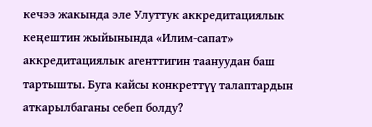кечээ жакында эле Улуттук аккредитациялык кеңештин жыйынында «Илим-сапат» аккредитациялык агенттигин таануудан баш тартышты. Буга кайсы конкреттүү талаптардын аткарылбаганы себеп болду?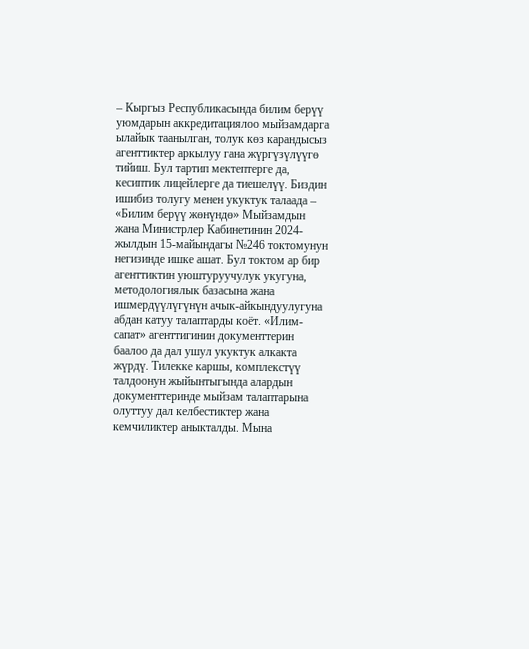– Кыргыз Республикасында билим берүү уюмдарын аккредитациялоо мыйзамдарга ылайык таанылган, толук көз карандысыз агенттиктер аркылуу гана жүргүзүлүүгө тийиш. Бул тартип мектептерге да, кесиптик лицейлерге да тиешелүү. Биздин ишибиз толугу менен укуктук талаада – «Билим берүү жөнүндө» Мыйзамдын жана Министрлер Кабинетинин 2024-жылдын 15-майындагы №246 токтомунун негизинде ишке ашат. Бул токтом ар бир агенттиктин уюштуруучулук укугуна, методологиялык базасына жана ишмердүүлүгүнүн ачык-айкындуулугуна абдан катуу талаптарды коёт. «Илим-сапат» агенттигинин документтерин баалоо да дал ушул укуктук алкакта жүрдү. Тилекке каршы, комплекстүү талдоонун жыйынтыгында алардын документтеринде мыйзам талаптарына олуттуу дал келбестиктер жана кемчиликтер аныкталды. Мына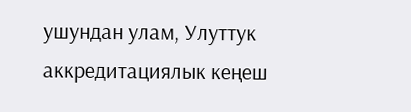ушундан улам, Улуттук аккредитациялык кеңеш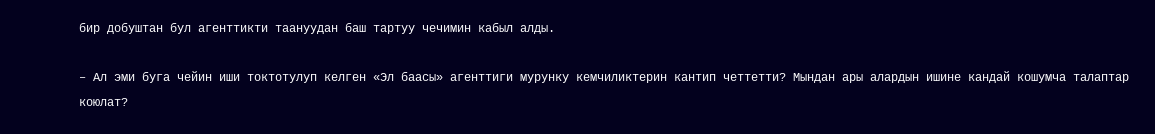бир добуштан бул агенттикти таануудан баш тартуу чечимин кабыл алды.

– Ал эми буга чейин иши токтотулуп келген «Эл баасы» агенттиги мурунку кемчиликтерин кантип четтетти? Мындан ары алардын ишине кандай кошумча талаптар коюлат?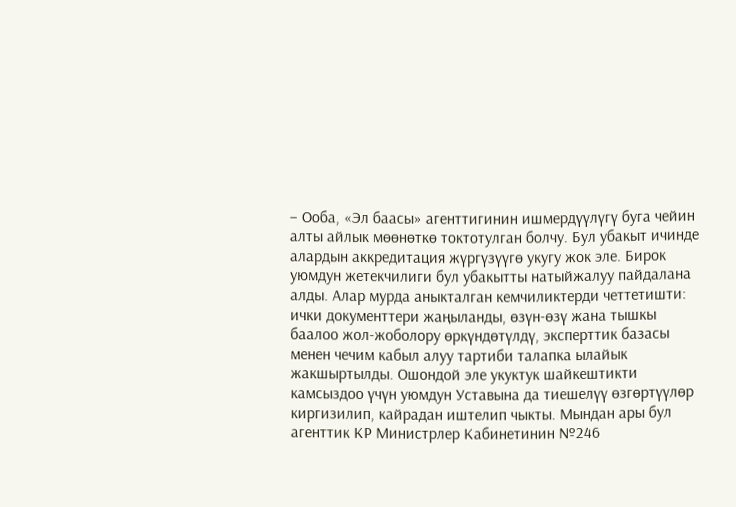– Ооба, «Эл баасы» агенттигинин ишмердүүлүгү буга чейин алты айлык мөөнөткө токтотулган болчу. Бул убакыт ичинде алардын аккредитация жүргүзүүгө укугу жок эле. Бирок уюмдун жетекчилиги бул убакытты натыйжалуу пайдалана алды. Алар мурда аныкталган кемчиликтерди четтетишти: ички документтери жаңыланды, өзүн-өзү жана тышкы баалоо жол-жоболору өркүндөтүлдү, эксперттик базасы менен чечим кабыл алуу тартиби талапка ылайык жакшыртылды. Ошондой эле укуктук шайкештикти камсыздоо үчүн уюмдун Уставына да тиешелүү өзгөртүүлөр киргизилип, кайрадан иштелип чыкты. Мындан ары бул агенттик КР Министрлер Кабинетинин №246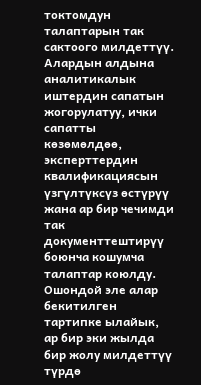токтомдун талаптарын так сактоого милдеттүү. Алардын алдына аналитикалык иштердин сапатын жогорулатуу, ички сапатты көзөмөлдөө, эксперттердин квалификациясын үзгүлтүксүз өстүрүү жана ар бир чечимди так документтештирүү боюнча кошумча талаптар коюлду. Ошондой эле алар бекитилген тартипке ылайык, ар бир эки жылда бир жолу милдеттүү түрдө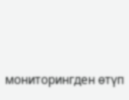мониторингден өтүп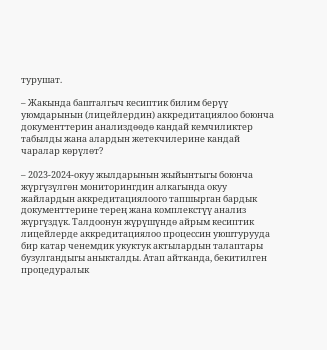турушат.

– Жакында башталгыч кесиптик билим берүү уюмдарынын (лицейлердин) аккредитациялоо боюнча документтерин анализдөөдө кандай кемчиликтер табылды жана алардын жетекчилерине кандай чаралар көрүлөт?

– 2023-2024-окуу жылдарынын жыйынтыгы боюнча жүргүзүлгөн мониторингдин алкагында окуу жайлардын аккредитациялоого тапшырган бардык документтерине терең жана комплекстүү анализ жүргүздүк. Талдоонун жүрүшүндө айрым кесиптик лицейлерде аккредитациялоо процессин уюштурууда бир катар ченемдик укуктук актылардын талаптары бузулгандыгы аныкталды. Атап айтканда, бекитилген процедуралык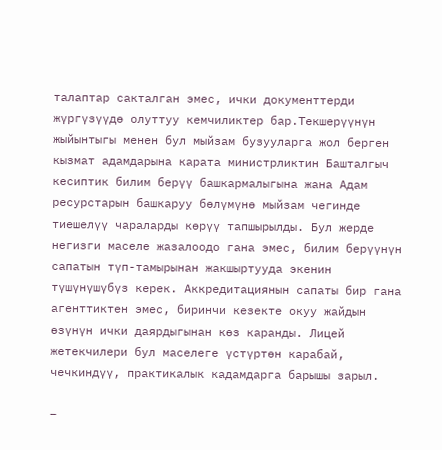талаптар сакталган эмес, ички документтерди жүргүзүүдө олуттуу кемчиликтер бар.Текшерүүнүн жыйынтыгы менен бул мыйзам бузууларга жол берген кызмат адамдарына карата министрликтин Башталгыч кесиптик билим берүү башкармалыгына жана Адам ресурстарын башкаруу бөлүмүнө мыйзам чегинде тиешелүү чараларды көрүү тапшырылды. Бул жерде негизги маселе жазалоодо гана эмес, билим берүүнүн сапатын түп-тамырынан жакшыртууда экенин түшүнүшүбүз керек. Аккредитациянын сапаты бир гана агенттиктен эмес, биринчи кезекте окуу жайдын өзүнүн ички даярдыгынан көз каранды. Лицей жетекчилери бул маселеге үстүртөн карабай, чечкиндүү, практикалык кадамдарга барышы зарыл.

–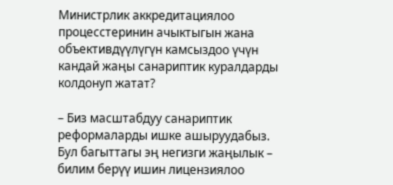Министрлик аккредитациялоо процесстеринин ачыктыгын жана объективдүүлүгүн камсыздоо үчүн кандай жаңы санариптик куралдарды колдонуп жатат?

– Биз масштабдуу санариптик реформаларды ишке ашыруудабыз. Бул багыттагы эң негизги жаңылык – билим берүү ишин лицензиялоо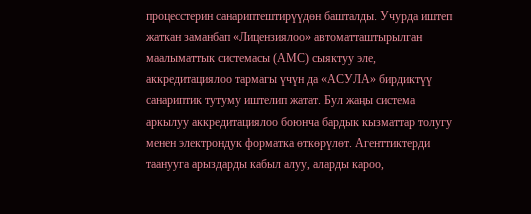процесстерин санариптештирүүдөн башталды. Учурда иштеп жаткан заманбап «Лицензиялоо» автоматташтырылган маалыматтык системасы (АМС) сыяктуу эле, аккредитациялоо тармагы үчүн да «АСУЛА» бирдиктүү санариптик тутуму иштелип жатат. Бул жаңы система аркылуу аккредитациялоо боюнча бардык кызматтар толугу менен электрондук форматка өткөрүлөт. Агенттиктерди таанууга арыздарды кабыл алуу, аларды кароо,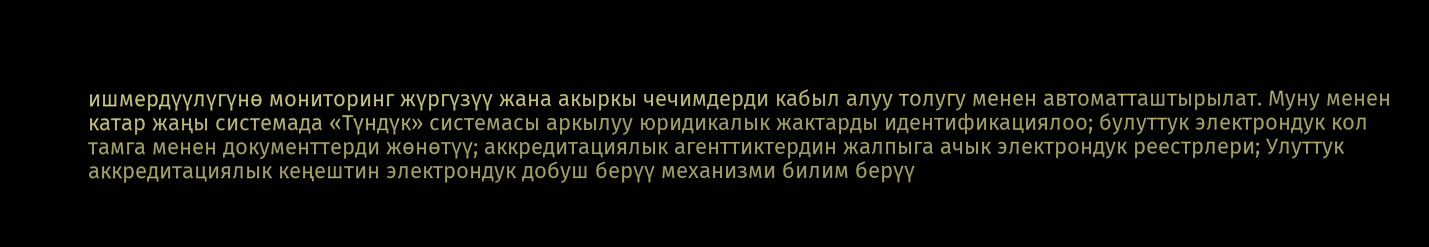ишмердүүлүгүнө мониторинг жүргүзүү жана акыркы чечимдерди кабыл алуу толугу менен автоматташтырылат. Муну менен катар жаңы системада «Түндүк» системасы аркылуу юридикалык жактарды идентификациялоо; булуттук электрондук кол тамга менен документтерди жөнөтүү; аккредитациялык агенттиктердин жалпыга ачык электрондук реестрлери; Улуттук аккредитациялык кеңештин электрондук добуш берүү механизми билим берүү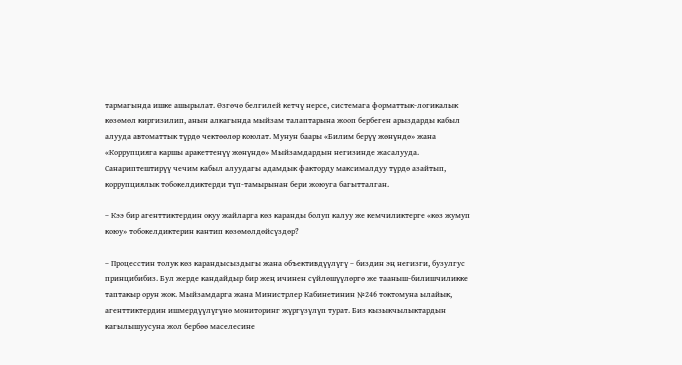тармагында ишке ашырылат. Өзгөчө белгилей кетчү нерсе, системага форматтык-логикалык көзөмөл киргизилип, анын алкагында мыйзам талаптарына жооп бербеген арыздарды кабыл алууда автоматтык түрдө чектөөлөр коюлат. Мунун баары «Билим берүү жөнүндө» жана «Коррупцияга каршы аракеттенүү жөнүндө» Мыйзамдардын негизинде жасалууда. Санариптештирүү чечим кабыл алуудагы адамдык факторду максималдуу түрдө азайтып, коррупциялык тобокелдиктерди түп-тамырынан бери жоюуга багытталган.

– Кээ бир агенттиктердин окуу жайларга көз каранды болуп калуу же кемчиликтерге «көз жумуп коюу» тобокелдиктерин кантип көзөмөлдөйсүздөр?

– Процесстин толук көз карандысыздыгы жана объективдүүлүгү – биздин эң негизги, бузулгус принцибибиз. Бул жерде кандайдыр бир жең ичинен сүйлөшүүлөргө же тааныш-билишчиликке таптакыр орун жок. Мыйзамдарга жана Министрлер Кабинетинин №246 токтомуна ылайык, агенттиктердин ишмердүүлүгүнө мониторинг жүргүзүлүп турат. Биз кызыкчылыктардын кагылышуусуна жол бербөө маселесине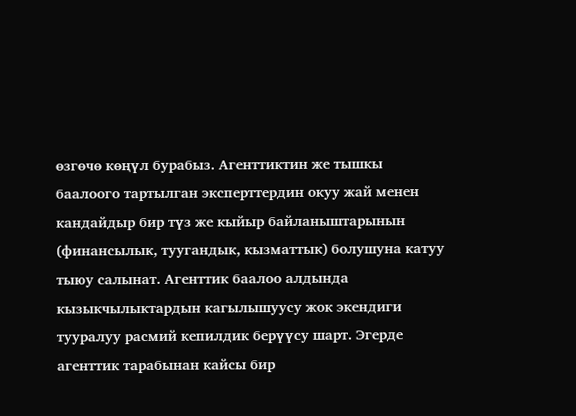өзгөчө көңүл бурабыз. Агенттиктин же тышкы баалоого тартылган эксперттердин окуу жай менен кандайдыр бир түз же кыйыр байланыштарынын (финансылык, туугандык, кызматтык) болушуна катуу тыюу салынат. Агенттик баалоо алдында кызыкчылыктардын кагылышуусу жок экендиги тууралуу расмий кепилдик берүүсу шарт. Эгерде агенттик тарабынан кайсы бир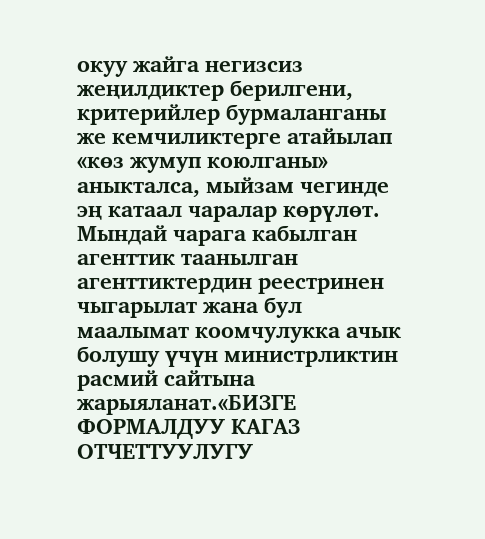окуу жайга негизсиз жеңилдиктер берилгени, критерийлер бурмаланганы же кемчиликтерге атайылап «көз жумуп коюлганы» аныкталса, мыйзам чегинде эң катаал чаралар көрүлөт. Мындай чарага кабылган агенттик таанылган агенттиктердин реестринен чыгарылат жана бул маалымат коомчулукка ачык болушу үчүн министрликтин расмий сайтына жарыяланат.«БИЗГЕ ФОРМАЛДУУ КАГАЗ ОТЧЕТТУУЛУГУ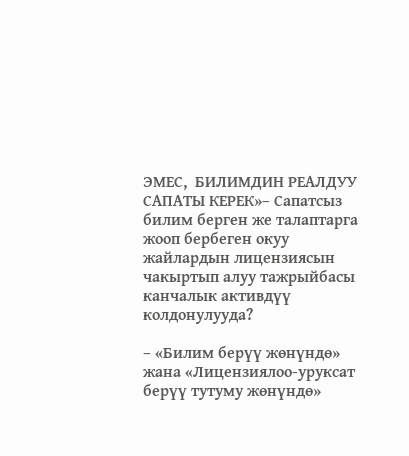ЭМЕС,  БИЛИМДИН РЕАЛДУУ САПАТЫ КЕРЕК»– Сапатсыз билим берген же талаптарга жооп бербеген окуу жайлардын лицензиясын чакыртып алуу тажрыйбасы канчалык активдүү колдонулууда?

– «Билим берүү жөнүндө» жана «Лицензиялоо-уруксат берүү тутуму жөнүндө»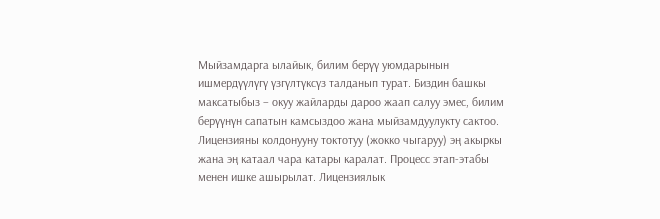Мыйзамдарга ылайык, билим берүү уюмдарынын ишмердүүлүгү үзгүлтүксүз талданып турат. Биздин башкы максатыбыз – окуу жайларды дароо жаап салуу эмес, билим берүүнүн сапатын камсыздоо жана мыйзамдуулукту сактоо. Лицензияны колдонууну токтотуу (жокко чыгаруу) эң акыркы жана эң катаал чара катары каралат. Процесс этап-этабы менен ишке ашырылат. Лицензиялык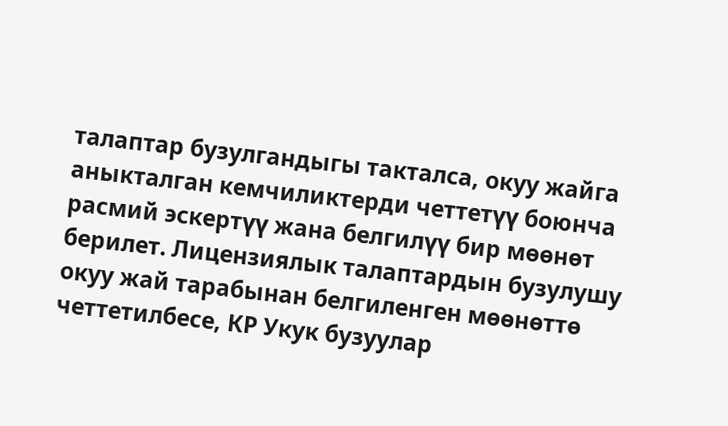талаптар бузулгандыгы такталса, окуу жайга аныкталган кемчиликтерди четтетүү боюнча расмий эскертүү жана белгилүү бир мөөнөт берилет. Лицензиялык талаптардын бузулушу окуу жай тарабынан белгиленген мөөнөттө четтетилбесе, КР Укук бузуулар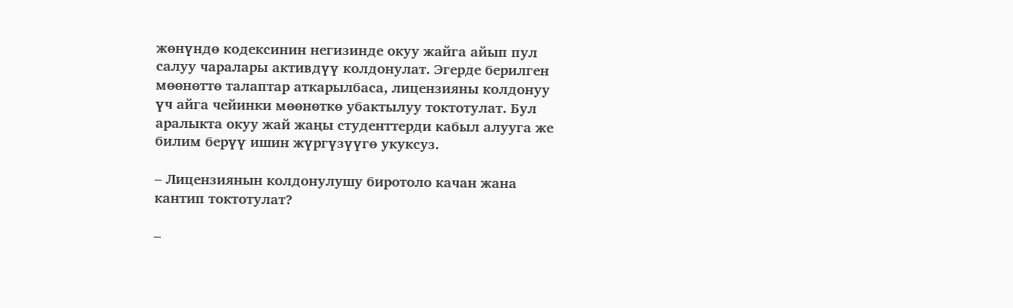жөнүндө кодексинин негизинде окуу жайга айып пул салуу чаралары активдүү колдонулат. Эгерде берилген мөөнөттө талаптар аткарылбаса, лицензияны колдонуу үч айга чейинки мөөнөткө убактылуу токтотулат. Бул аралыкта окуу жай жаңы студенттерди кабыл алууга же билим берүү ишин жүргүзүүгө укуксуз.

– Лицензиянын колдонулушу биротоло качан жана кантип токтотулат?

–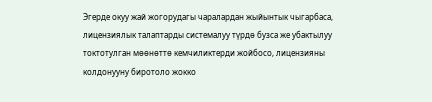Эгерде окуу жай жогорудагы чаралардан жыйынтык чыгарбаса, лицензиялык талаптарды системалуу түрдө бузса же убактылуу токтотулган мөөнөттө кемчиликтерди жойбосо, лицензияны колдонууну биротоло жокко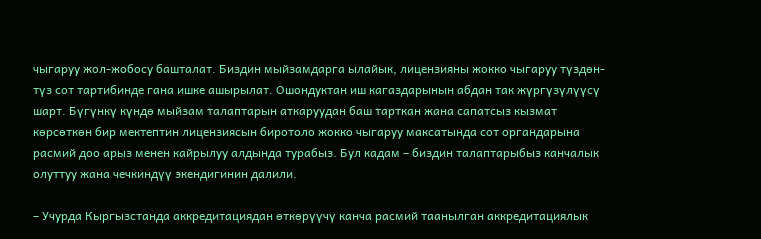чыгаруу жол-жобосу башталат. Биздин мыйзамдарга ылайык, лицензияны жокко чыгаруу түздөн-түз сот тартибинде гана ишке ашырылат. Ошондуктан иш кагаздарынын абдан так жүргүзүлүүсү шарт. Бүгүнкү күндө мыйзам талаптарын аткаруудан баш тарткан жана сапатсыз кызмат көрсөткөн бир мектептин лицензиясын биротоло жокко чыгаруу максатында сот органдарына расмий доо арыз менен кайрылуу алдында турабыз. Бул кадам – биздин талаптарыбыз канчалык олуттуу жана чечкиндүү экендигинин далили.

– Учурда Кыргызстанда аккредитациядан өткөрүүчү канча расмий таанылган аккредитациялык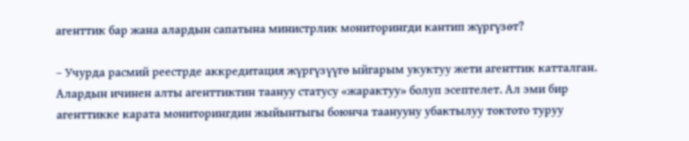агенттик бар жана алардын сапатына министрлик мониторингди кантип жүргүзөт?

– Учурда расмий реестрде аккредитация жүргүзүүгө ыйгарым укуктуу жети агенттик катталган. Алардын ичинен алты агенттиктин таануу статусу «жарактуу» болуп эсептелет. Ал эми бир агенттикке карата мониторингдин жыйынтыгы боюнча таанууну убактылуу токтото туруу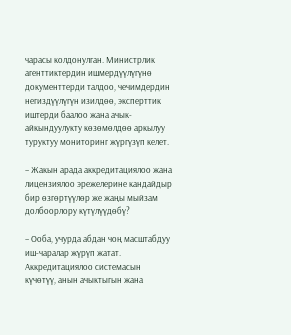чарасы колдонулган. Министрлик агенттиктердин ишмердүүлүгүнө документтерди талдоо, чечимдердин негиздүүлүгүн изилдөө, эксперттик иштерди баалоо жана ачык-айкындуулукту көзөмөлдөө аркылуу туруктуу мониторинг жүргүзүп келет.

– Жакын арада аккредитациялоо жана лицензиялоо эрежелерине кандайдыр бир өзгөртүүлөр же жаңы мыйзам долбоорлору күтүлүүдөбү?

– Ооба, учурда абдан чоң масштабдуу иш-чаралар жүрүп жатат. Аккредитациялоо системасын күчөтүү, анын ачыктыгын жана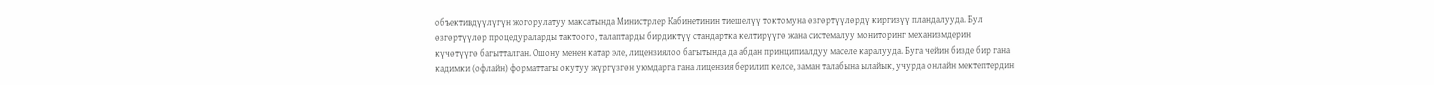объективдүүлүгүн жогорулатуу максатында Министрлер Кабинетинин тиешелүү токтомуна өзгөртүүлөрдү киргизүү пландалууда. Бул өзгөртүүлөр процедураларды тактоого, талаптарды бирдиктүү стандартка келтирүүгө жана системалуу мониторинг механизмдерин күчөтүүгө багытталган. Ошону менен катар эле, лицензиялоо багытында да абдан принципиалдуу маселе каралууда. Буга чейин бизде бир гана кадимки (офлайн) форматтагы окутуу жүргүзгөн уюмдарга гана лицензия берилип келсе, заман талабына ылайык, учурда онлайн мектептердин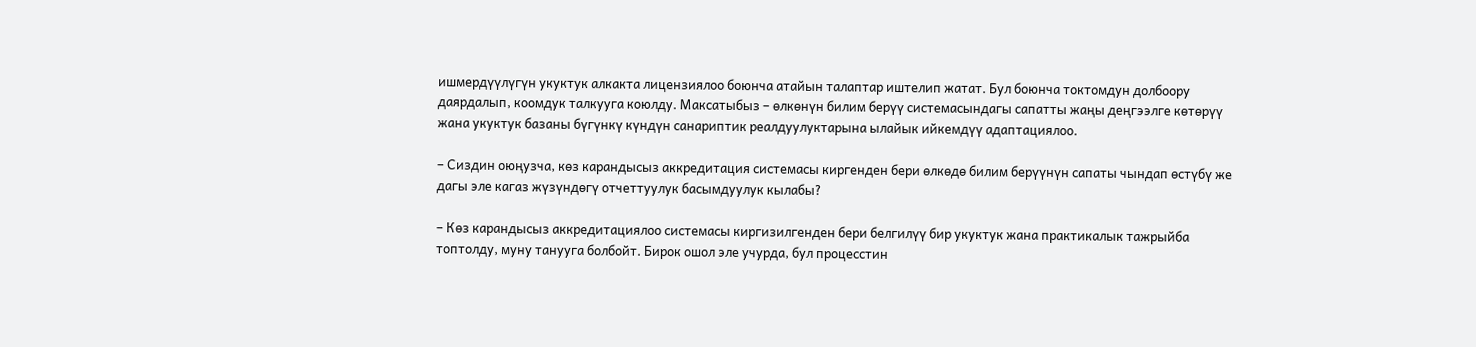ишмердүүлүгүн укуктук алкакта лицензиялоо боюнча атайын талаптар иштелип жатат. Бул боюнча токтомдун долбоору даярдалып, коомдук талкууга коюлду. Максатыбыз – өлкөнүн билим берүү системасындагы сапатты жаңы деңгээлге көтөрүү жана укуктук базаны бүгүнкү күндүн санариптик реалдуулуктарына ылайык ийкемдүү адаптациялоо.

– Сиздин оюңузча, көз карандысыз аккредитация системасы киргенден бери өлкөдө билим берүүнүн сапаты чындап өстүбү же дагы эле кагаз жүзүндөгү отчеттуулук басымдуулук кылабы?

– Көз карандысыз аккредитациялоо системасы киргизилгенден бери белгилүү бир укуктук жана практикалык тажрыйба топтолду, муну танууга болбойт. Бирок ошол эле учурда, бул процесстин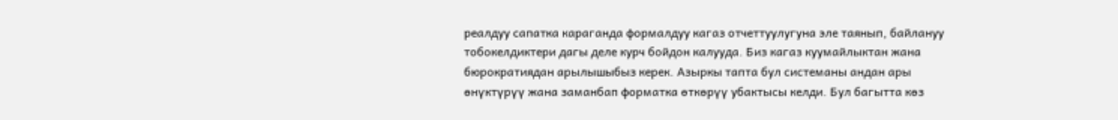реалдуу сапатка караганда формалдуу кагаз отчеттуулугуна эле таянып, байлануу тобокелдиктери дагы деле курч бойдон калууда. Биз кагаз куумайлыктан жана бюрократиядан арылышыбыз керек. Азыркы тапта бул системаны андан ары өнүктүрүү жана заманбап форматка өткөрүү убактысы келди. Бул багытта көз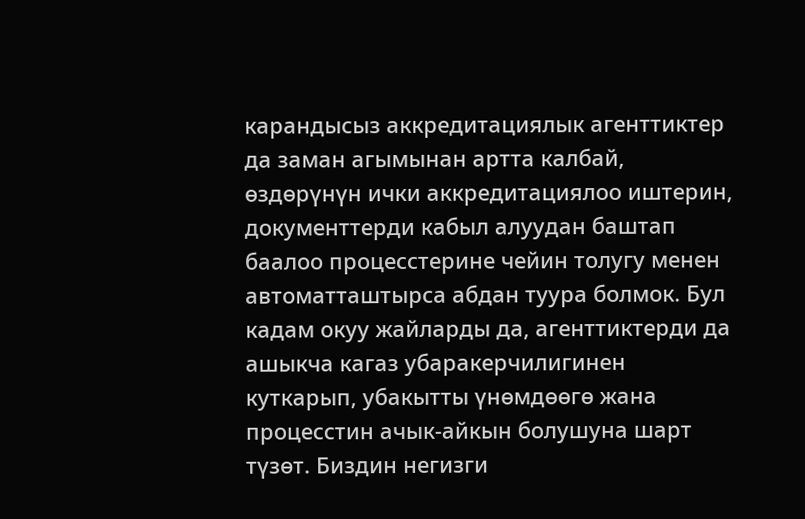карандысыз аккредитациялык агенттиктер да заман агымынан артта калбай, өздөрүнүн ички аккредитациялоо иштерин, документтерди кабыл алуудан баштап баалоо процесстерине чейин толугу менен автоматташтырса абдан туура болмок. Бул кадам окуу жайларды да, агенттиктерди да ашыкча кагаз убаракерчилигинен куткарып, убакытты үнөмдөөгө жана процесстин ачык-айкын болушуна шарт түзөт. Биздин негизги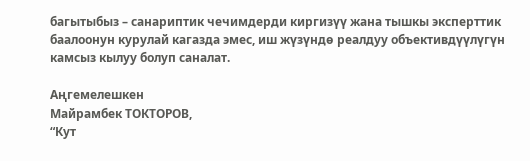багытыбыз – санариптик чечимдерди киргизүү жана тышкы эксперттик баалоонун курулай кагазда эмес, иш жүзүндө реалдуу объективдүүлүгүн камсыз кылуу болуп саналат.

Аңгемелешкен
Майрамбек ТОКТОРОВ,
“Кут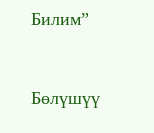Билим”



Бөлүшүү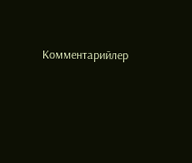Комментарийлер